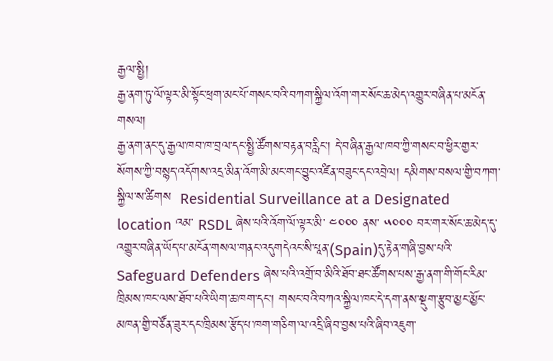རྒྱལ་སྤྱི།
རྒྱ་ནག་ཏུ་ལོ་ལྟར་མི་སྟོང་ཕྲག་མང་པོ་གསང་བའི་བཀག་སྐྱིལ་འོག་གར་སོང་ཆ་མེད་འགྱུར་བཞིན་པ་མངོན་གསལ།
རྒྱ་ནག་ནང་དུ་རྒྱལ་ཁབ་ཁ་བྲལ་དང་སྤྱི་ཚོགས་བརྟན་བརླིང་། དེ་བཞིན་རྒྱལ་ཁབ་ཀྱི་གསང་བ་ཕྱིར་གྱར་སོགས་ཀྱི་བསྙད་འདོགས་འདྲ་མིན་འོག་མི་མང་གང་བྱུང་འཛིན་བཟུང་དང་འབྲེལ། དམིགས་བསལ་གྱི་བཀག་སྐྱིལ་ས་ཚིགས  Residential Surveillance at a Designated location འམ་ RSDL ཞེས་པའི་འོག་ལོ་ལྟར་མི་ ༤༠༠༠ ནས་ ༥༠༠༠ བར་གར་སོང་ཆ་མེད་དུ་འགྱུར་བཞིན་ཡོད་པ་མངོན་གསལ་གནང་འདུགདེའང་སི་པཱན་(Spain)དུ་རྟེན་གཞི་བྱས་པའི་ Safeguard Defenders ཞེས་པའི་འགྲོ་བ་མིའི་ཐོབ་ཐང་ཚོགས་པས་རྒྱ་ནག་གི་གོང་རིམ་ཁྲིམས་ཁང་ལས་ཐོབ་པའི་ཡིག་ཆ་ཁག་དང་། གསང་བའི་བཀའ་སྐྱིལ་ཁང་དེ་དག་ནས་སྡུག་རྩུབ་མྱང་མྱོང་མཁན་གྱི་བཙོན་ཟུར་དང་ཁྲིམས་རྩོད་པ་ཁག་གཅིག་ལ་འདྲི་ཞིབ་བྱས་པའི་ཞིབ་འཇུག་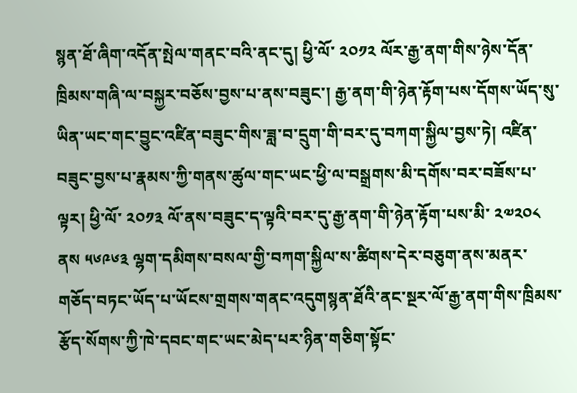སྙན་ཐོ་ཞིག་འདོན་སྤེལ་གནང་བའི་ནང་དུ། ཕྱི་ལོ་ ༢༠༡༢ ལོར་རྒྱ་ནག་གིས་ཉེས་དོན་ཁྲིམས་གཞི་ལ་བསྐྱར་བཅོས་བྱས་པ་ནས་བཟུང་། རྒྱ་ནག་གི་ཉེན་རྟོག་པས་དོགས་ཡོད་སུ་ཡིན་ཡང་གང་བྱུང་འཛིན་བཟུང་གིས་ཟླ་བ་དྲུག་གི་བར་དུ་བཀག་སྐྱིལ་བྱས་ཏེ། འཛིན་བཟུང་བྱས་པ་རྣམས་ཀྱི་གནས་ཚུལ་གང་ཡང་ཕྱི་ལ་བསྒྲགས་མི་དགོས་བར་བཟོས་པ་ལྟར། ཕྱི་ལོ་ ༢༠༡༣ ལོ་ནས་བཟུང་ད་ལྟའི་བར་དུ་རྒྱ་ནག་གི་ཉེན་རྟོག་པས་མི་ ༢༧༢༠༨ ནས ༥༦༩༦༣ ལྷག་དམིགས་བསལ་གྱི་བཀག་སྐྱིལ་ས་ཚིགས་དེར་བཅུག་ནས་མནར་གཅོད་བཏང་ཡོད་པ་ཡོངས་གྲགས་གནང་འདུགསྙན་ཐོའི་ནང་སྔར་ལོ་རྒྱ་ནག་གིས་ཁྲིམས་རྩོད་སོགས་ཀྱི་ཁེ་དབང་གང་ཡང་མེད་པར་ཉིན་གཅིག་སྟོང་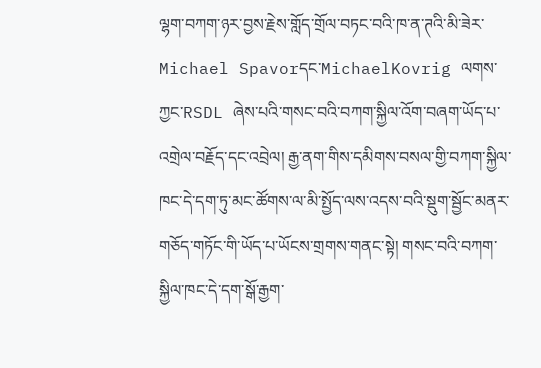ལྷག་བཀག་ཉར་བྱས་རྗེས་གློད་གྲོལ་བཏང་བའི་ཁ་ན་ཊའི་མི་ཟེར་Michael Spavorདང་MichaelKovrig ལགས་ཀྱང་RSDL ཞེས་པའི་གསང་བའི་བཀག་སྐྱིལ་འོག་བཞག་ཡོད་པ་འགྲེལ་བརྗོད་དང་འབྲེལ། རྒྱ་ནག་གིས་དམིགས་བསལ་གྱི་བཀག་སྐྱིལ་ཁང་དེ་དག་ཏུ་མང་ཚོགས་ལ་མི་སྤྱོད་ལས་འདས་བའི་སྡུག་སྦྱོང་མནར་གཅོད་གཏོང་གི་ཡོད་པ་ཡོངས་གྲགས་གནང་སྟེ། གསང་བའི་བཀག་སྐྱིལ་ཁང་དེ་དག་སྒོ་རྒྱག་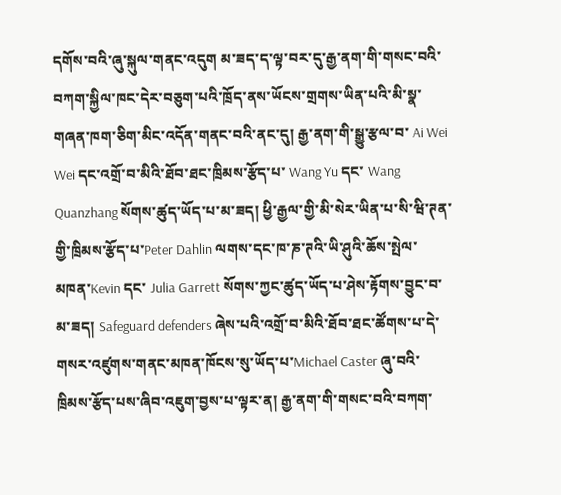དགོས་བའི་ཞུ་སྐུལ་གནང་འདུག མ་ཟད་ད་ལྟ་བར་དུ་རྒྱ་ནག་གི་གསང་བའི་བཀག་སྐྱིལ་ཁང་དེར་བཅུག་པའི་ཁྲོད་ནས་ཡོངས་གྲགས་ཡིན་པའི་མི་སྣ་གཞན་ཁག་ཅིག་མིང་འདོན་གནང་བའི་ནང་དུ། རྒྱ་ནག་གི་སྒྱུ་རྩལ་བ་ Ai Wei Wei དང་འགྲོ་བ་མིའི་ཐོབ་ཐང་ཁྲིམས་རྩོད་པ་ Wang Yu དང་ Wang Quanzhang སོགས་ཚུད་ཡོད་པ་མ་ཟད། ཕྱི་རྒྱལ་གྱི་མི་སེར་ཡིན་པ་སི་ཝི་ཊན་གྱི་ཁྲིམས་རྩོད་པ་Peter Dahlin ལགས་དང་ཁ་ཎ་ཊའི་ཡི་ཤུའི་ཆོས་སྤེལ་མཁན་Kevin དང་ Julia Garrett སོགས་ཀྱང་ཚུད་ཡོད་པ་ཤེས་རྟོགས་བྱུང་བ་མ་ཟད། Safeguard defenders ཞེས་པའི་འགྲོ་བ་མིའི་ཐོབ་ཐང་ཚོགས་པ་དེ་གསར་འཛུགས་གནང་མཁན་ཁོངས་སུ་ཡོད་པ་Michael Caster ཞུ་བའི་ཁྲིམས་རྩོད་པས་ཞིབ་འཇུག་བྱས་པ་ལྟར་ན། རྒྱ་ནག་གི་གསང་བའི་བཀག་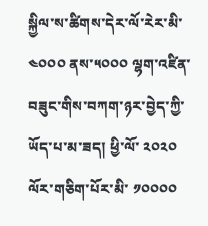སྐྱིལ་ས་ཚིགས་དེར་ལོ་རེར་མི་ ༤༠༠༠ ནས་༥༠༠༠ ལྷག་འཛིན་བཟུང་གིས་བཀག་ཉར་བྱེད་ཀྱི་ཡོད་པ་མ་ཟད། ཕྱི་ལོ་ ༢༠༢༠ ལོར་གཅིག་པོར་མི་ ༡༠༠༠༠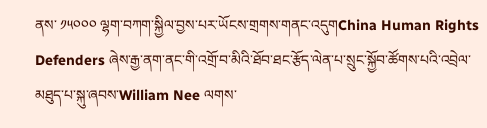ནས་ ༡༥༠༠༠ ལྷག་བཀག་སྐྱིལ་བྱས་པར་ཡོངས་གྲགས་གནང་འདུགChina Human Rights Defenders ཞེས་རྒྱ་ནག་ནང་གི་འགྲོ་བ་མིའི་ཐོབ་ཐང་རྩོད་ལེན་པ་སྲུང་སྐྱོབ་ཚོགས་པའི་འབྲེལ་མཐུད་པ་སྐུ་ཞབས་William Nee ལགས་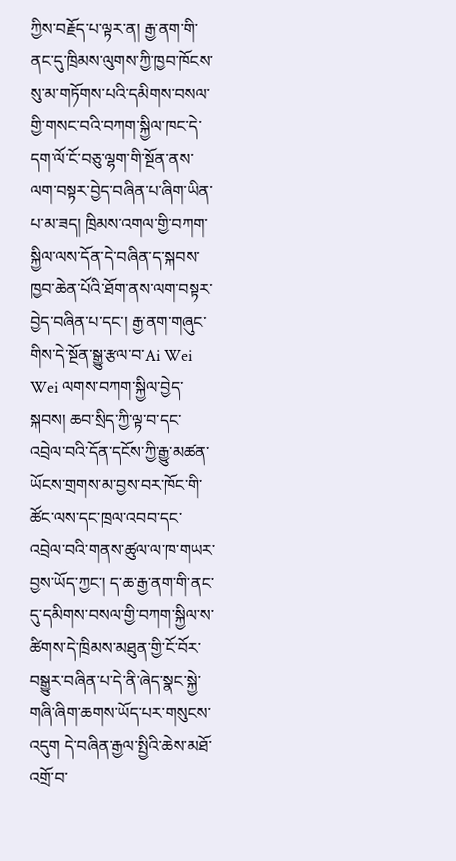ཀྱིས་བརྗོད་པ་ལྟར་ན། རྒྱ་ནག་གི་ནང་དུ་ཁྲིམས་ལུགས་ཀྱི་ཁྱབ་ཁོངས་སུ་མ་གཏོགས་པའི་དམིགས་བསལ་གྱི་གསང་བའི་བཀག་སྐྱིལ་ཁང་དེ་དག་ལོ་ངོ་བཅུ་ལྷག་གི་སྔོན་ནས་ལག་བསྟར་བྱེད་བཞིན་པ་ཞིག་ཡིན་པ་མ་ཟད། ཁྲིམས་འགལ་གྱི་བཀག་སྐྱིལ་ལས་དོན་དེ་བཞིན་ད་སྐབས་ཁྱབ་ཆེན་པོའི་ཐོག་ནས་ལག་བསྟར་བྱེད་བཞིན་པ་དང་། རྒྱ་ནག་གཞུང་གིས་དེ་སྔོན་སྒྱུ་རྩལ་བ་Ai Wei Wei ལགས་བཀག་སྐྱིལ་བྱེད་སྐབས། ཆབ་སྲིད་ཀྱི་ལྟ་བ་དང་འབྲེལ་བའི་དོན་དངོས་ཀྱི་རྒྱུ་མཚན་ཡོངས་གྲགས་མ་བྱས་བར་ཁོང་གི་ཚོང་ལས་དང་ཁྲལ་འབབ་དང་འབྲེལ་བའི་གནས་ཚུལ་ལ་ཁ་གཡར་བྱས་ཡོད་ཀྱང་། ད་ཆ་རྒྱ་ནག་གི་ནང་དུ་དམིགས་བསལ་གྱི་བཀག་སྐྱིལ་ས་ཚིགས་དེ་ཁྲིམས་མཐུན་གྱི་ངོ་བོར་བསྒྱུར་བཞིན་པ་དེ་ནི་ཞེད་སྣང་སྐྱེ་གཞི་ཞིག་ཆགས་ཡོད་པར་གསུངས་འདུག དེ་བཞིན་རྒྱལ་སྤྱིའི་ཆེས་མཐོ་འགྲོ་བ་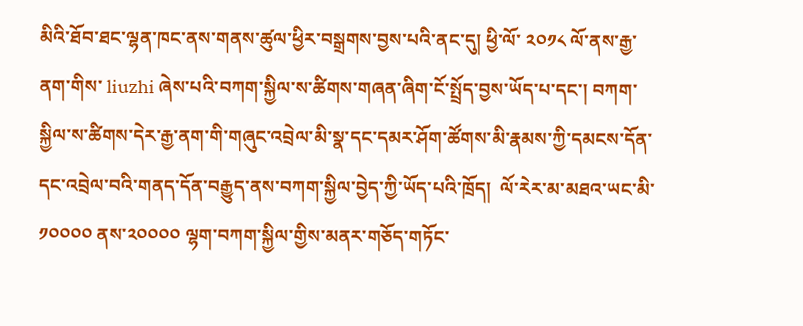མིའི་ཐོབ་ཐང་ལྷན་ཁང་ནས་གནས་ཚུལ་ཕྱིར་བསྒྲགས་བྱས་པའི་ནང་དུ། ཕྱི་ལོ་ ༢༠༡༨ ལོ་ནས་རྒྱ་ནག་གིས་ liuzhi ཞེས་པའི་བཀག་སྐྱིལ་ས་ཚིགས་གཞན་ཞིག་ངོ་སྤྲོད་བྱས་ཡོད་པ་དང་། བཀག་སྐྱིལ་ས་ཚིགས་དེར་རྒྱ་ནག་གི་གཞུང་འབྲེལ་མི་སྣ་དང་དམར་ཤོག་ཚོགས་མི་རྣམས་ཀྱི་དམངས་དོན་དང་འབྲེལ་བའི་གནད་དོན་བརྒྱུད་ནས་བཀག་སྐྱིལ་བྱེད་ཀྱི་ཡོད་པའི་ཁྲོད།  ལོ་རེར་མ་མཐའ་ཡང་མི་ ༡༠༠༠༠ ནས་༢༠༠༠༠ ལྷག་བཀག་སྐྱིལ་གྱིས་མནར་གཅོད་གཏོང་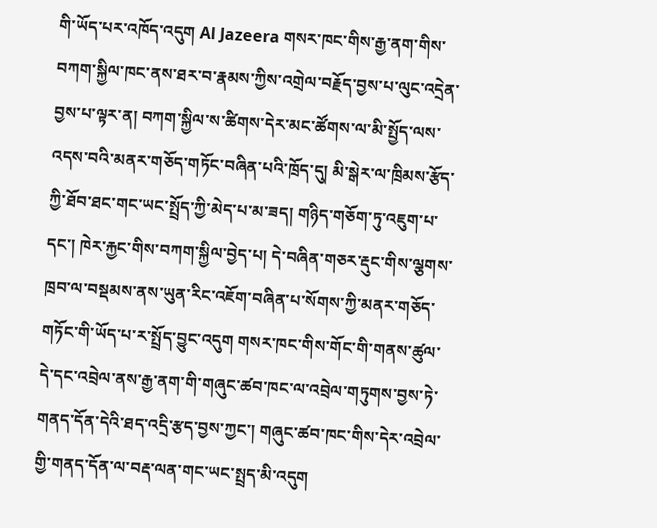གི་ཡོད་པར་འཁོད་འདུག Al Jazeera གསར་ཁང་གིས་རྒྱ་ནག་གིས་བཀག་སྐྱིལ་ཁང་ནས་ཐར་བ་རྣམས་ཀྱིས་འགྲེལ་བརྗོད་བྱས་པ་ལུང་འདྲེན་བྱས་པ་ལྟར་ན། བཀག་སྐྱིལ་ས་ཚིགས་དེར་མང་ཚོགས་ལ་མི་སྤྱོད་ལས་འདས་བའི་མནར་གཅོད་གཏོང་བཞིན་པའི་ཁྲོད་དུ། མི་སྒེར་ལ་ཁྲིམས་རྩོད་ཀྱི་ཐོབ་ཐང་གང་ཡང་སྤྲོད་ཀྱི་མེད་པ་མ་ཟད། གཉིད་གཅོག་ཏུ་འཇུག་པ་དང་། ཁེར་རྐྱང་གིས་བཀག་སྐྱིལ་བྱེད་པ། དེ་བཞིན་གཅར་རྡུང་གིས་ལྕགས་ཁྲབ་ལ་བསྡམས་ནས་ཡུན་རིང་འཇོག་བཞིན་པ་སོགས་ཀྱི་མནར་གཅོད་གཏོང་གི་ཡོད་པ་ར་སྤྲོད་བྱུང་འདུག གསར་ཁང་གིས་གོང་གི་གནས་ཚུལ་དེ་དང་འབྲེལ་ནས་རྒྱ་ནག་གི་གཞུང་ཚབ་ཁང་ལ་འབྲེལ་གཏུགས་བྱས་ཏེ་གནད་དོན་དེའི་ཐད་འདྲི་རྩད་བྱས་ཀྱང་། གཞུང་ཚབ་ཁང་གིས་དེར་འབྲེལ་གྱི་གནད་དོན་ལ་བརྡ་ལན་གང་ཡང་སྤྲད་མི་འདུག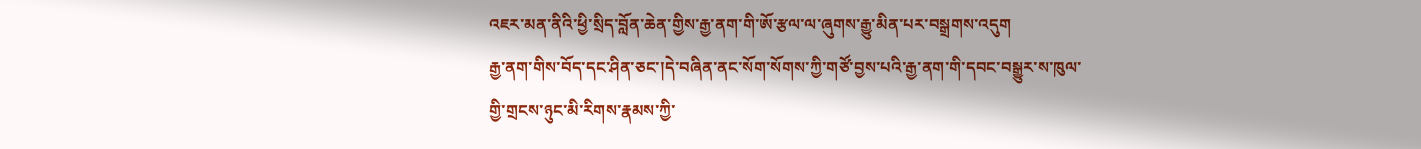འཇར་མན་ནིའི་ཕྱི་སྲིད་བློན་ཆེན་གྱིས་རྒྱ་ནག་གི་ཨོ་རྩལ་ལ་ཞུགས་རྒྱུ་མིན་པར་བསྒྲགས་འདུག
རྒྱ་ནག་གིས་བོད་དང་ཤིན་ཅང་།དེ་བཞིན་ནང་སོག་སོགས་ཀྱི་གཙོ་བྱས་པའི་རྒྱ་ནག་གི་དབང་བསྒྱུར་ས་ཁུལ་གྱི་གྲངས་ཉུང་མི་རིགས་རྣམས་ཀྱི་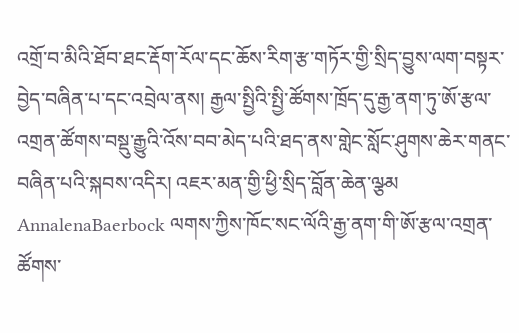འགྲོ་བ་མིའི་ཐོབ་ཐང་རྡོག་རོལ་དང་ཆོས་རིག་རྩ་གཏོར་གྱི་སྲིད་བྱུས་ལག་བསྟར་བྱེད་བཞིན་པ་དང་འབྲེལ་ནས། རྒྱལ་སྤྱིའི་སྤྱི་ཚོགས་ཁྲོད་དུ་རྒྱ་ནག་ཏུ་ཨོ་རྩལ་འགྲན་ཚོགས་བསྡུ་རྒྱུའི་འོས་བབ་མེད་པའི་ཐད་ནས་གླེང་སློང་ཤུགས་ཆེར་གནང་བཞིན་པའི་སྐབས་འདིར། འཇར་མན་གྱི་ཕྱི་སྲིད་བློན་ཆེན་ལྩམ AnnalenaBaerbock ལགས་ཀྱིས་ཁོང་སང་ལོའི་རྒྱ་ནག་གི་ཨོ་རྩལ་འགྲན་ཚོགས་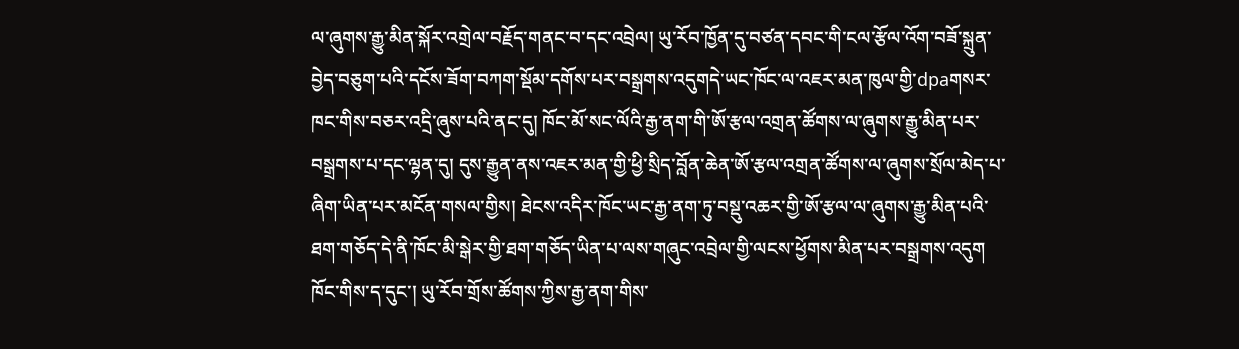ལ་ཞུགས་རྒྱུ་མིན་སྐོར་འགྲེལ་བརྗོད་གནང་བ་དང་འབྲེལ། ཡུ་རོབ་ཁྱོན་དུ་བཙན་དབང་གི་ངལ་རྩོལ་འོག་བཟོ་སྐྲུན་བྱེད་བཅུག་པའི་དངོས་ཟོག་བཀག་སྡོམ་དགོས་པར་བསྒྲགས་འདུགདེ་ཡང་ཁོང་ལ་འཇར་མན་ཁུལ་གྱི་dpaགསར་ཁང་གིས་བཅར་འདྲི་ཞུས་པའི་ནང་དུ། ཁོང་མོ་སང་ལོའི་རྒྱ་ནག་གི་ཨོ་རྩལ་འགྲན་ཚོགས་ལ་ཞུགས་རྒྱུ་མིན་པར་བསྒྲགས་པ་དང་ལྷན་དུ། དུས་རྒྱུན་ནས་འཇར་མན་གྱི་ཕྱི་སྲིད་བློན་ཆེན་ཨོ་རྩལ་འགྲན་ཚོགས་ལ་ཞུགས་སྲོལ་མེད་པ་ཞིག་ཡིན་པར་མངོན་གསལ་གྱིས། ཐེངས་འདིར་ཁོང་ཡང་རྒྱ་ནག་ཏུ་བསྡུ་འཆར་གྱི་ཨོ་རྩལ་ལ་ཞུགས་རྒྱུ་མིན་པའི་ཐག་གཅོད་དེ་ནི་ཁོང་མི་སྒེར་གྱི་ཐག་གཅོད་ཡིན་པ་ལས་གཞུང་འབྲེལ་གྱི་ལངས་ཕྱོགས་མིན་པར་བསྒྲགས་འདུག ཁོང་གིས་ད་དུང་། ཡུ་རོབ་གྲོས་ཚོགས་ཀྱིས་རྒྱ་ནག་གིས་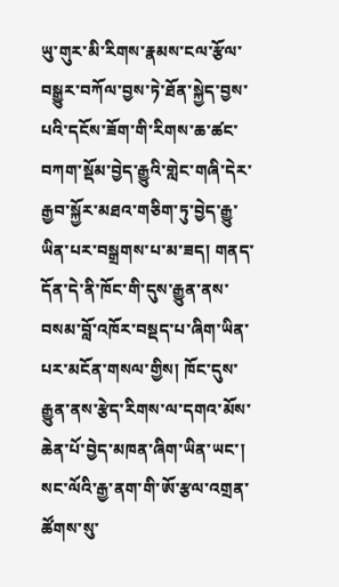ཡུ་གུར་མི་རིགས་རྣམས་ངལ་རྩོལ་བསྒྱུར་བཀོལ་བྱས་ཏེ་ཐོན་སྐྱེད་བྱས་པའི་དངོས་ཟོག་གི་རིགས་ཆ་ཚང་བཀག་སྡོམ་བྱེད་རྒྱུའི་གླེང་གཞི་དེར་རྒྱབ་སྐྱོར་མཐའ་གཅིག་ཏུ་བྱེད་རྒྱུ་ཡིན་པར་བསྒྲགས་པ་མ་ཟད། གནད་དོན་དེ་ནི་ཁོང་གི་དུས་རྒྱུན་ནས་བསམ་བློ་འཁོར་བསྡད་པ་ཞིག་ཡིན་པར་མངོན་གསལ་གྱིས། ཁོང་དུས་རྒྱུན་ནས་རྩེད་རིགས་ལ་དགའ་མོས་ཆེན་པོ་བྱེད་མཁན་ཞིག་ཡིན་ཡང་། སང་ལོའི་རྒྱ་ནག་གི་ཨོ་རྩལ་འགྲན་ཚོགས་སུ་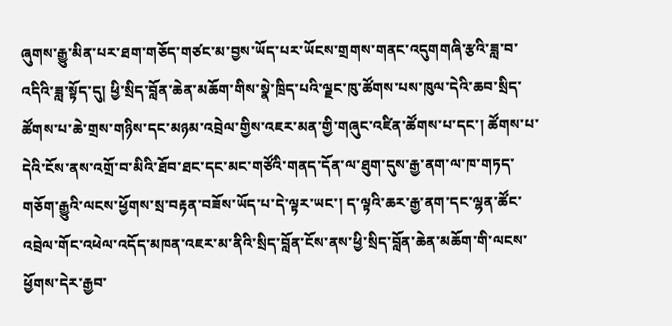ཞུགས་རྒྱུ་མིན་པར་ཐག་གཅོད་གཙང་མ་བྱས་ཡོད་པར་ཡོངས་གྲགས་གནང་འདུགགཞི་རྩའི་ཟླ་བ་འདིའི་ཟླ་སྟོད་དུ། ཕྱི་སྲིད་བློན་ཆེན་མཆོག་གིས་སྣེ་ཁྲིད་པའི་ལྗང་ཁུ་ཚོགས་པས་ཁུལ་དེའི་ཆབ་སྲིད་ཚོགས་པ་ཆེ་གྲས་གཉིས་དང་མཉམ་འབྲེལ་གྱིས་འཇར་མན་གྱི་གཞུང་འཛིན་ཚོགས་པ་དང་། ཚོགས་པ་དེའི་ངོས་ནས་འགྲོ་བ་མིའི་ཐོབ་ཐང་དང་མང་གཙོའི་གནད་དོན་ལ་ཐུག་དུས་རྒྱ་ནག་ལ་ཁ་གཏད་གཅོག་རྒྱུའི་ལངས་ཕྱོགས་སྲ་བརྟན་བཟོས་ཡོད་པ་དེ་ལྟར་ཡང་། ད་ལྟའི་ཆར་རྒྱ་ནག་དང་ལྷན་ཚོང་འབྲེལ་གོང་འཕེལ་འདོད་མཁན་འཇར་མ་ནིའི་སྲིད་བློན་ངོས་ནས་ཕྱི་སྲིད་བློན་ཆེན་མཆོག་གི་ལངས་ཕྱོགས་དེར་རྒྱབ་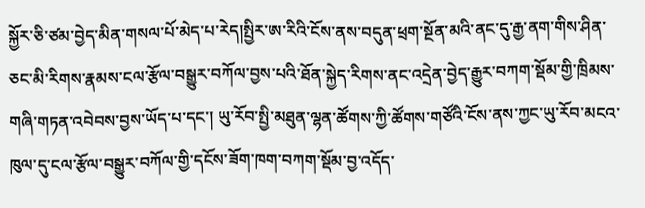སྐྱོར་ཅི་ཙམ་བྱེད་མིན་གསལ་པོ་མེད་པ་རེད།སྤྱིར་ཨ་རིའི་ངོས་ནས་བདུན་ཕྲག་སྔོན་མའི་ནང་དུ་རྒྱ་ནག་གིས་ཤིན་ཅང་མི་རིགས་རྣམས་ངལ་རྩོལ་བསྒྱུར་བཀོལ་བྱས་པའི་ཐོན་སྐྱེད་རིགས་ནང་འདྲེན་བྱེད་རྒྱུར་བཀག་སྡོམ་གྱི་ཁྲིམས་གཞི་གཏན་འབེབས་བྱས་ཡོད་པ་དང་། ཡུ་རོབ་སྤྱི་མཐུན་ལྷན་ཚོགས་ཀྱི་ཚོགས་གཙོའི་ངོས་ནས་ཀྱང་ཡུ་རོབ་མངའ་ཁུལ་དུ་ངལ་རྩོལ་བསྒྱུར་བཀོལ་གྱི་དངོས་ཟོག་ཁག་བཀག་སྡོམ་བྱ་འདོད་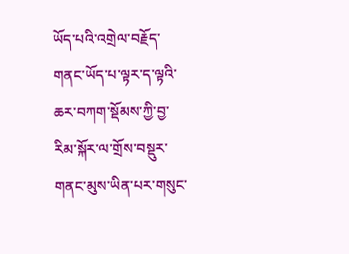ཡོད་པའི་འགྲེལ་བརྗོད་གནང་ཡོད་པ་ལྟར་ད་ལྟའི་ཆར་བཀག་སྡོམས་ཀྱི་བྱ་རིམ་སྐོར་ལ་གྲོས་བསྡུར་གནང་མུས་ཡིན་པར་གསུང་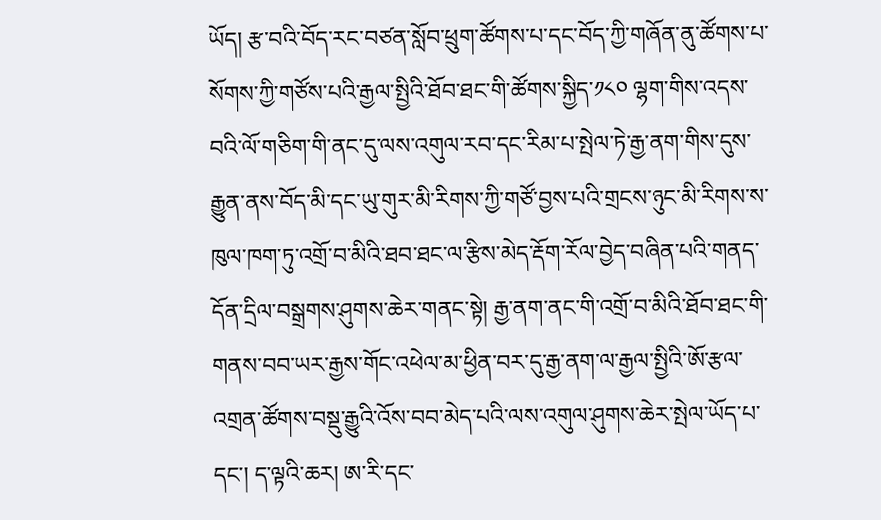ཡོད། རྩ་བའི་བོད་རང་བཙན་སློབ་ཕྲུག་ཚོགས་པ་དང་བོད་ཀྱི་གཞོན་ནུ་ཚོགས་པ་སོགས་ཀྱི་གཙོས་པའི་རྒྱལ་སྤྱིའི་ཐོབ་ཐང་གི་ཚོགས་སྐྱིད་༡༨༠ ལྷག་གིས་འདས་བའི་ལོ་གཅིག་གི་ནང་དུ་ལས་འགུལ་རབ་དང་རིམ་པ་སྤེལ་ཏེ་རྒྱ་ནག་གིས་དུས་རྒྱུན་ནས་བོད་མི་དང་ཡུ་གུར་མི་རིགས་ཀྱི་གཙོ་བྱས་པའི་གྲངས་ཉུང་མི་རིགས་ས་ཁུལ་ཁག་ཏུ་འགྲོ་བ་མིའི་ཐབ་ཐང་ལ་རྩིས་མེད་རྡོག་རོལ་བྱེད་བཞིན་པའི་གནད་དོན་དྲིལ་བསྒྲགས་ཤུགས་ཆེར་གནང་སྟེ། རྒྱ་ནག་ནང་གི་འགྲོ་བ་མིའི་ཐོབ་ཐང་གི་གནས་བབ་ཡར་རྒྱས་གོང་འཕེལ་མ་ཕྱིན་བར་དུ་རྒྱ་ནག་ལ་རྒྱལ་སྤྱིའི་ཨོ་རྩལ་འགྲན་ཚོགས་བསྡུ་རྒྱུའི་འོས་བབ་མེད་པའི་ལས་འགུལ་ཤུགས་ཆེར་སྤེལ་ཡོད་པ་དང་། ད་ལྟའི་ཆར། ཨ་རི་དང་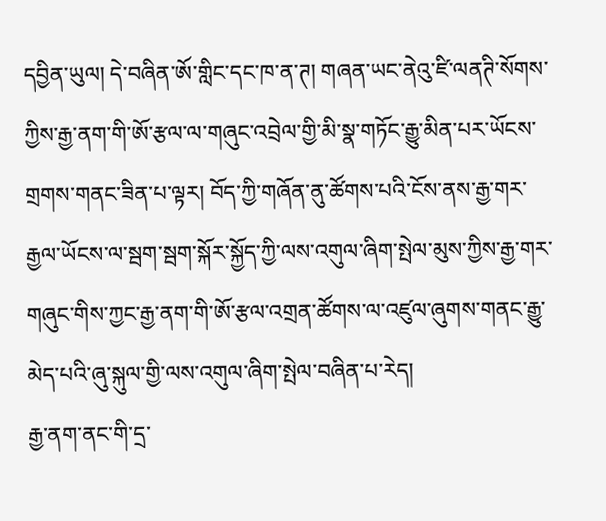དབྱིན་ཡུལ། དེ་བཞིན་ཨོ་གླིང་དང་ཁ་ན་ཊ། གཞན་ཡང་ནེའུ་ཛི་ལནཊི་སོགས་ཀྱིས་རྒྱ་ནག་གི་ཨོ་རྩལ་ལ་གཞུང་འབྲེལ་གྱི་མི་སྣ་གཏོང་རྒྱུ་མིན་པར་ཡོངས་གྲགས་གནང་ཟིན་པ་ལྟར། བོད་ཀྱི་གཞོན་ནུ་ཚོགས་པའི་ངོས་ནས་རྒྱ་གར་རྒྱལ་ཡོངས་ལ་སྦག་སྦག་སྐོར་སྐྱོད་ཀྱི་ལས་འགུལ་ཞིག་སྤེལ་མུས་ཀྱིས་རྒྱ་གར་གཞུང་གིས་ཀྱང་རྒྱ་ནག་གི་ཨོ་རྩལ་འགྲན་ཚོགས་ལ་འཛུལ་ཞུགས་གནང་རྒྱུ་མེད་པའི་ཞུ་སྐུལ་གྱི་ལས་འགུལ་ཞིག་སྤེལ་བཞིན་པ་རེད།
རྒྱ་ནག་ནང་གི་དྲ་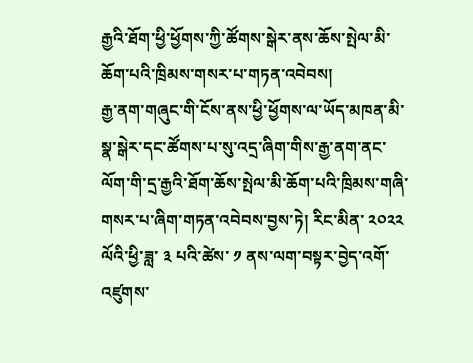རྒྱའི་ཐོག་ཕྱི་ཕྱོགས་ཀྱི་ཚོགས་སྒེར་ནས་ཆོས་སྤེལ་མི་ཆོག་པའི་ཁྲིམས་གསར་པ་གཏན་འབེབས།
རྒྱ་ནག་གཞུང་གི་ངོས་ནས་ཕྱི་ཕྱོགས་ལ་ཡོད་མཁན་མི་སྣ་སྒེར་དང་ཚོགས་པ་སུ་འདྲ་ཞིག་གིས་རྒྱ་ནག་ནང་ལོག་གི་དྲ་རྒྱའི་ཐོག་ཆོས་སྤེལ་མི་ཆོག་པའི་ཁྲིམས་གཞི་གསར་པ་ཞིག་གཏན་འབེབས་བྱས་ཏེ། རིང་མིན་ ༢༠༢༢ ལོའི་ཕྱི་ཟླ་ ༣ པའི་ཚེས་ ༡ ནས་ལག་བསྟར་བྱེད་འགོ་འཛུགས་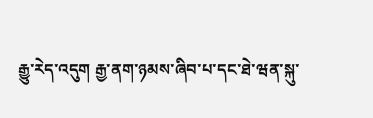རྒྱུ་རེད་འདུག རྒྱ་ནག་ཉམས་ཞིབ་པ་དང་ཐེ་ཝན་སྐུ་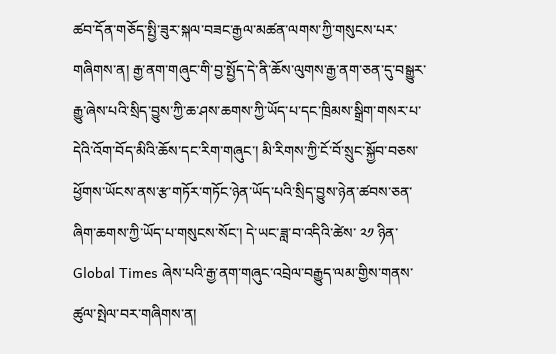ཚབ་དོན་གཅོད་སྤྱི་ཟུར་སྐལ་བཟང་རྒྱལ་མཚན་ལགས་ཀྱི་གསུངས་པར་གཞིགས་ན། རྒྱ་ནག་གཞུང་གི་བྱ་སྤྱོད་དེ་ནི་ཆོས་ལུགས་རྒྱ་ནག་ཅན་དུ་བསྒྱུར་རྒྱུ་ཞེས་པའི་སྲིད་བྱུས་ཀྱི་ཆ་ཤས་ཆགས་ཀྱི་ཡོད་པ་དང་ཁྲིམས་སྒྲིག་གསར་པ་དེའི་འོག་བོད་མིའི་ཆོས་དང་རིག་གཞུང་། མི་རིགས་ཀྱི་ངོ་བོ་སྲུང་སྐྱོབ་བཅས་ཕྱོགས་ཡོངས་ནས་རྩ་གཏོར་གཏོང་ཉེན་ཡོད་པའི་སྲིད་བྱུས་ཉེན་ཚབས་ཅན་ཞིག་ཆགས་ཀྱི་ཡོད་པ་གསུངས་སོང་། དེ་ཡང་ཟླ་བ་འདིའི་ཚེས་ ༢༡ ཉིན་ Global Times ཞེས་པའི་རྒྱ་ནག་གཞུང་འབྲེལ་བརྒྱུད་ལམ་གྱིས་གནས་ཚུལ་སྤེལ་བར་གཞིགས་ན།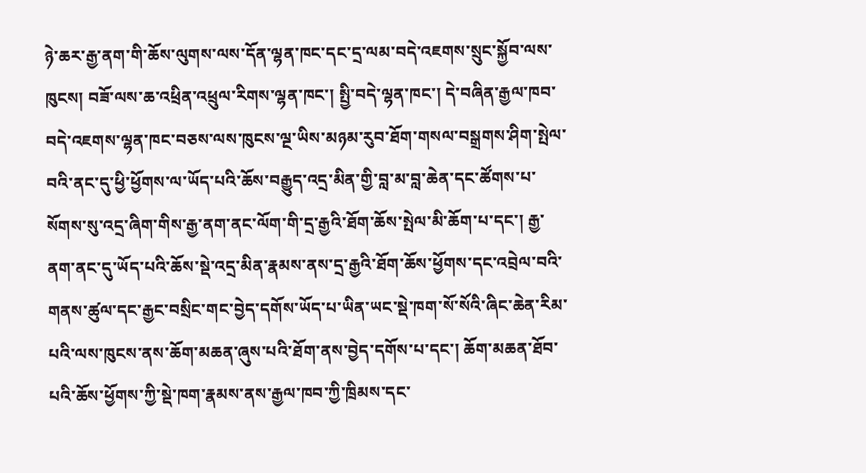ཉེ་ཆར་རྒྱ་ནག་གི་ཆོས་ལུགས་ལས་དོན་ལྷན་ཁང་དང་དྲ་ལམ་བདེ་འཇགས་སྲུང་སྐྱོབ་ལས་ཁུངས། བཟོ་ལས་ཆ་འཕྲིན་འཕྲུལ་རིགས་ལྷན་ཁང་། སྤྱི་བདེ་ལྷན་ཁང་། དེ་བཞིན་རྒྱལ་ཁབ་བདེ་འཇགས་ལྷན་ཁང་བཅས་ལས་ཁུངས་ལྔ་ཡིས་མཉམ་རུབ་ཐོག་གསལ་བསྒྲགས་ཤིག་སྤེལ་བའི་ནང་དུ་ཕྱི་ཕྱོགས་ལ་ཡོད་པའི་ཆོས་བརྒྱུད་འདྲ་མིན་གྱི་བླ་མ་བླ་ཆེན་དང་ཚོགས་པ་སོགས་སུ་འདྲ་ཞིག་གིས་རྒྱ་ནག་ནང་ལོག་གི་དྲ་རྒྱའི་ཐོག་ཆོས་སྤེལ་མི་ཆོག་པ་དང་། རྒྱ་ནག་ནང་དུ་ཡོད་པའི་ཆོས་སྡེ་འདྲ་མིན་རྣམས་ནས་དྲ་རྒྱའི་ཐོག་ཆོས་ཕྱོགས་དང་འབྲེལ་བའི་གནས་ཚུལ་དང་རྒྱང་བསྲིང་གང་བྱེད་དགོས་ཡོད་པ་ཡིན་ཡང་སྡེ་ཁག་སོ་སོའི་ཞིང་ཆེན་རིམ་པའི་ལས་ཁུངས་ནས་ཆོག་མཆན་ཞུས་པའི་ཐོག་ནས་བྱེད་དགོས་པ་དང་། ཆོག་མཆན་ཐོབ་པའི་ཆོས་ཕྱོགས་ཀྱི་སྡེ་ཁག་རྣམས་ནས་རྒྱལ་ཁབ་ཀྱི་ཁྲིམས་དང་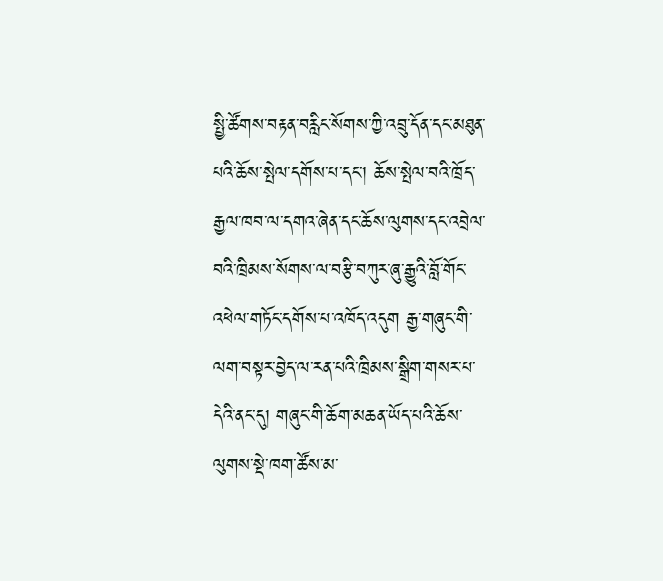སྤྱི་ཚོགས་བརྟན་བརླིང་སོགས་ཀྱི་འབྲུ་དོན་དང་མཐུན་པའི་ཆོས་སྤེལ་དགོས་པ་དང་། ཆོས་སྤེལ་བའི་ཁྲོད་རྒྱལ་ཁབ་ལ་དགའ་ཞེན་དང་ཆོས་ལུགས་དང་འབྲེལ་བའི་ཁྲིམས་སོགས་ལ་བརྩི་བཀུར་ཞུ་རྒྱུའི་བློ་གོང་འཕེལ་གཏོང་དགོས་པ་འཁོད་འདུག རྒྱ་གཞུང་གི་ལག་བསྟར་བྱེད་ལ་རན་པའི་ཁྲིམས་སྒྲིག་གསར་པ་དེའི་ནང་དུ། གཞུང་གི་ཆོག་མཆན་ཡོད་པའི་ཆོས་ལུགས་སྡེ་ཁག་ཚོས་མ་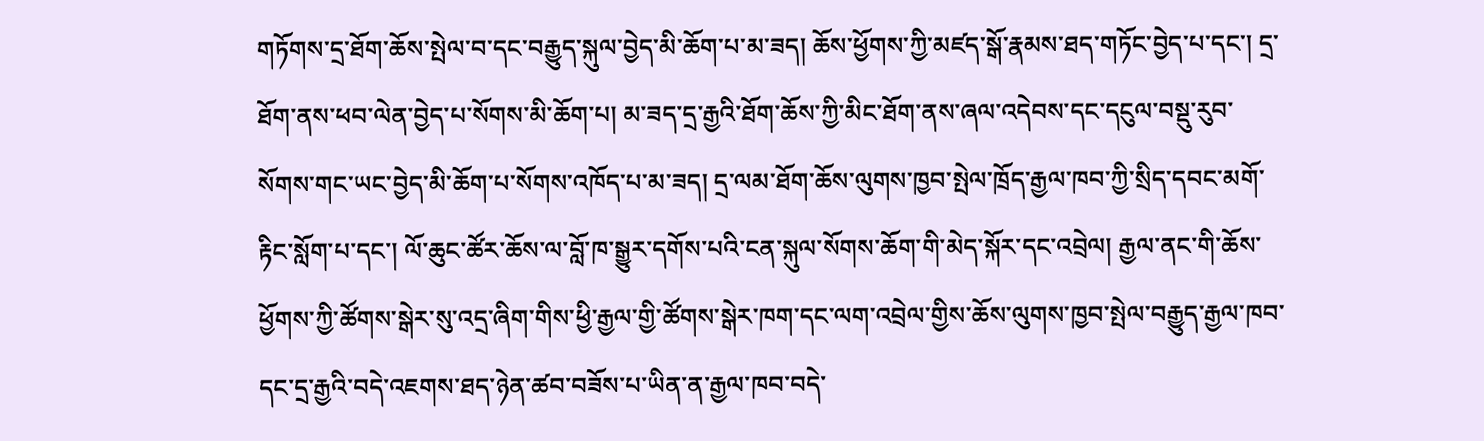གཏོགས་དྲ་ཐོག་ཆོས་སྤེལ་བ་དང་བརྒྱུད་སྐུལ་བྱེད་མི་ཆོག་པ་མ་ཟད། ཆོས་ཕྱོགས་ཀྱི་མཛད་སྒོ་རྣམས་ཐད་གཏོང་བྱེད་པ་དང་། དྲ་ཐོག་ནས་ཕབ་ལེན་བྱེད་པ་སོགས་མི་ཆོག་པ། མ་ཟད་དྲ་རྒྱའི་ཐོག་ཆོས་ཀྱི་མིང་ཐོག་ནས་ཞལ་འདེབས་དང་དངུལ་བསྡུ་རུབ་སོགས་གང་ཡང་བྱེད་མི་ཆོག་པ་སོགས་འཁོད་པ་མ་ཟད། དྲ་ལམ་ཐོག་ཆོས་ལུགས་ཁྱབ་སྤེལ་ཁྲོད་རྒྱལ་ཁབ་ཀྱི་སྲིད་དབང་མགོ་རྟིང་སློག་པ་དང་། ལོ་ཆུང་ཚོར་ཆོས་ལ་བློ་ཁ་སྒྱུར་དགོས་པའི་ངན་སྐུལ་སོགས་ཆོག་གི་མེད་སྐོར་དང་འབྲེལ། རྒྱལ་ནང་གི་ཆོས་ཕྱོགས་ཀྱི་ཚོགས་སྒེར་སུ་འདྲ་ཞིག་གིས་ཕྱི་རྒྱལ་གྱི་ཚོགས་སྒེར་ཁག་དང་ལག་འབྲེལ་གྱིས་ཆོས་ལུགས་ཁྱབ་སྤེལ་བརྒྱུད་རྒྱལ་ཁབ་དང་དྲ་རྒྱའི་བདེ་འཇགས་ཐད་ཉེན་ཚབ་བཟོས་པ་ཡིན་ན་རྒྱལ་ཁབ་བདེ་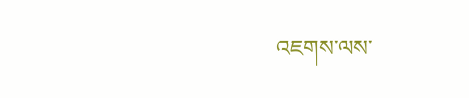འཇགས་ལས་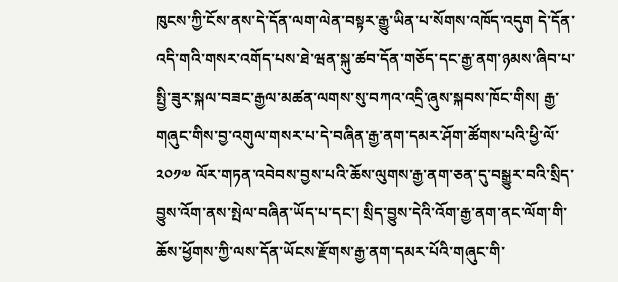ཁུངས་ཀྱི་ངོས་ནས་དེ་དོན་ལག་ལེན་བསྟར་རྒྱུ་ཡིན་པ་སོགས་འཁོད་འདུག དེ་དོན་འདི་གའི་གསར་འགོད་པས་ཐེ་ཝན་སྐུ་ཚབ་དོན་གཅོད་དང་རྒྱ་ནག་ཉམས་ཞིབ་པ་སྤྱི་ཟུར་སྐལ་བཟང་རྒྱལ་མཚན་ལགས་སུ་བཀའ་འདྲི་ཞུས་སྐབས་ཁོང་གིས། རྒྱ་གཞུང་གིས་བྱ་འགུལ་གསར་པ་དེ་བཞིན་རྒྱ་ནག་དམར་ཤོག་ཚོགས་པའི་ཕྱི་ལོ་ ༢༠༡༧ ལོར་གཏན་འབེབས་བྱས་པའི་ཆོས་ལུགས་རྒྱ་ནག་ཅན་དུ་བསྒྱུར་བའི་སྲིད་བྱུས་འོག་ནས་སྤེལ་བཞིན་ཡོད་པ་དང་། སྲིད་བྱུས་དེའི་འོག་རྒྱ་ནག་ནང་ལོག་གི་ཆོས་ཕྱོགས་ཀྱི་ལས་དོན་ཡོངས་རྫོགས་རྒྱ་ནག་དམར་པོའི་གཞུང་གི་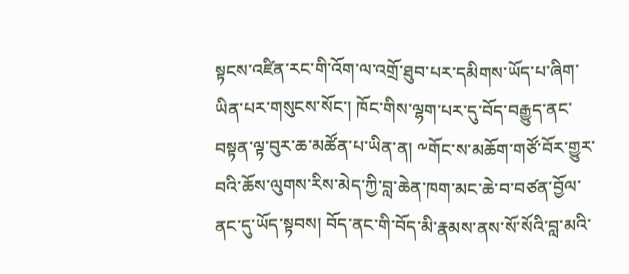སྟངས་འཛིན་རང་གི་འོག་ལ་འགྲོ་ཐུབ་པར་དམིགས་ཡོད་པ་ཞིག་ཡིན་པར་གསུངས་སོང་། ཁོང་གིས་ལྷག་པར་དུ་བོད་བརྒྱུད་ནང་བསྟན་ལྟ་བུར་ཆ་མཚོན་པ་ཡིན་ན། ༸གོང་ས་མཆོག་གཙོ་བོར་གྱུར་བའི་ཆོས་ལུགས་རིས་མེད་ཀྱི་བླ་ཆེན་ཁག་མང་ཆེ་བ་བཙན་བྱོལ་ནང་དུ་ཡོད་སྟབས། བོད་ནང་གི་བོད་མི་རྣམས་ནས་སོ་སོའི་བླ་མའི་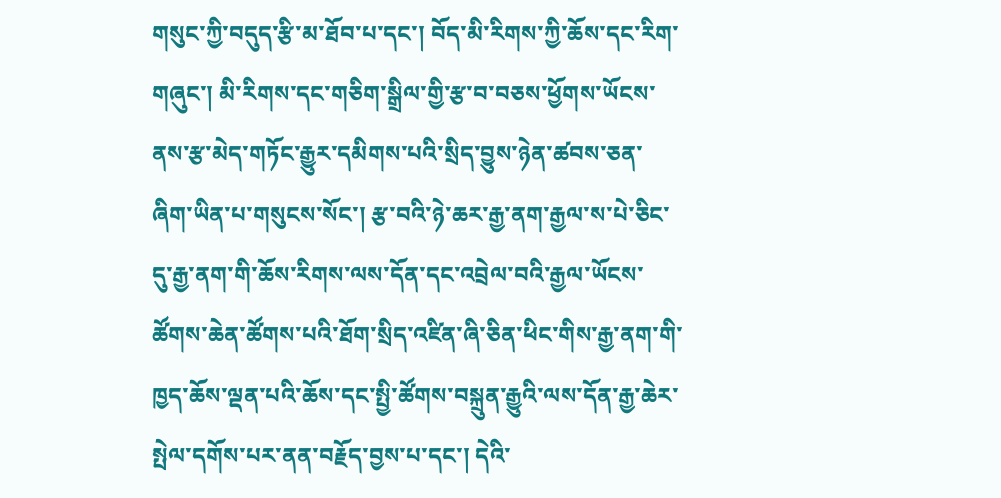གསུང་ཀྱི་བདུད་རྩི་མ་ཐོབ་པ་དང་། བོད་མི་རིགས་ཀྱི་ཆོས་དང་རིག་གཞུང་། མི་རིགས་དང་གཅིག་སྒྲིལ་གྱི་རྩ་བ་བཅས་ཕྱོགས་ཡོངས་ནས་རྩ་མེད་གཏོང་རྒྱུར་དམིགས་པའི་སྲིད་བྱུས་ཉེན་ཚབས་ཅན་ཞིག་ཡིན་པ་གསུངས་སོང་། རྩ་བའི་ཉེ་ཆར་རྒྱ་ནག་རྒྱལ་ས་པེ་ཅིང་དུ་རྒྱ་ནག་གི་ཆོས་རིགས་ལས་དོན་དང་འབྲེལ་བའི་རྒྱལ་ཡོངས་ཚོགས་ཆེན་ཚོགས་པའི་ཐོག་སྲིད་འཛིན་ཞི་ཅིན་ཕིང་གིས་རྒྱ་ནག་གི་ཁྱད་ཆོས་ལྡན་པའི་ཆོས་དང་སྤྱི་ཚོགས་བསྐྲུན་རྒྱུའི་ལས་དོན་རྒྱ་ཆེར་སྤེལ་དགོས་པར་ནན་བརྗོད་བྱས་པ་དང་། དེའི་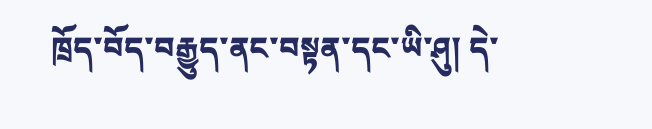ཁྲོད་བོད་བརྒྱུད་ནང་བསྟན་དང་ཡི་ཤུ། དེ་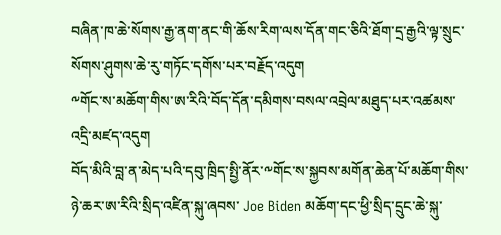བཞིན་ཁ་ཆེ་སོགས་རྒྱ་ནག་ནང་གི་ཆོས་རིག་ལས་དོན་གང་ཅིའི་ཐོག་དྲ་རྒྱའི་ལྟ་སྲུང་སོགས་ཤུགས་ཆེ་རུ་གཏོང་དགོས་པར་བརྗོད་འདུག
༸གོང་ས་མཆོག་གིས་ཨ་རིའི་བོད་དོན་དམིགས་བསལ་འབྲེལ་མཐུད་པར་འཚམས་འདྲི་མཛད་འདུག
བོད་མིའི་བླ་ན་མེད་པའི་དབུ་ཁྲིད་སྤྱི་ནོར་༸གོང་ས་སྐྱབས་མགོན་ཆེན་པོ་མཆོག་གིས་ཉེ་ཆར་ཨ་རིའི་སྲིད་འཛིན་སྐུ་ཞབས་ Joe Biden མཆོག་དང་ཕྱི་སྲིད་དྲུང་ཆེ་སྐུ་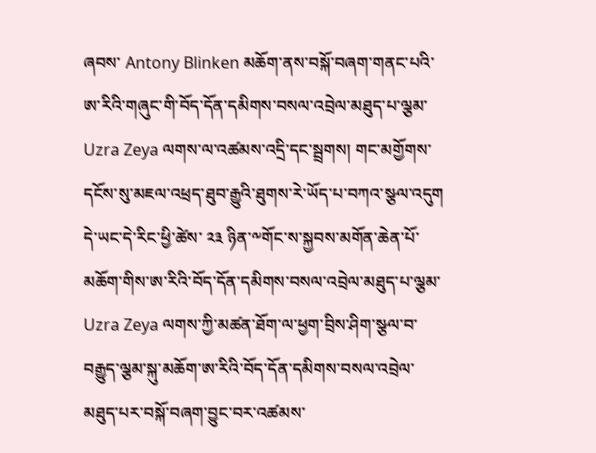ཞབས་ Antony Blinken མཆོག་ནས་བསྐོ་བཞག་གནང་པའི་ཨ་རིའི་གཞུང་གི་བོད་དོན་དམིགས་བསལ་འབྲེལ་མཐུད་པ་ལྕམ་ Uzra Zeya ལགས་ལ་འཚམས་འདྲི་དང་སྦྲགས། གང་མགྱོགས་དངོས་སུ་མཇལ་འཕྲད་ཐུབ་རྒྱུའི་ཐུགས་རེ་ཡོད་པ་བཀའ་སྩལ་འདུག དེ་ཡང་དེ་རིང་ཕྱི་ཚེས་ ༢༣ ཉིན་༸གོང་ས་སྐྱབས་མགོན་ཆེན་པོ་མཆོག་གིས་ཨ་རིའི་བོད་དོན་དམིགས་བསལ་འབྲེལ་མཐུད་པ་ལྕམ་ Uzra Zeya ལགས་ཀྱི་མཚན་ཐོག་ལ་ཕྱག་བྲིས་ཤིག་སྩལ་བ་བརྒྱུད་ལྕམ་སྐུ་མཆོག་ཨ་རིའི་བོད་དོན་དམིགས་བསལ་འབྲེལ་མཐུད་པར་བསྐོ་བཞག་བྱུང་བར་འཚམས་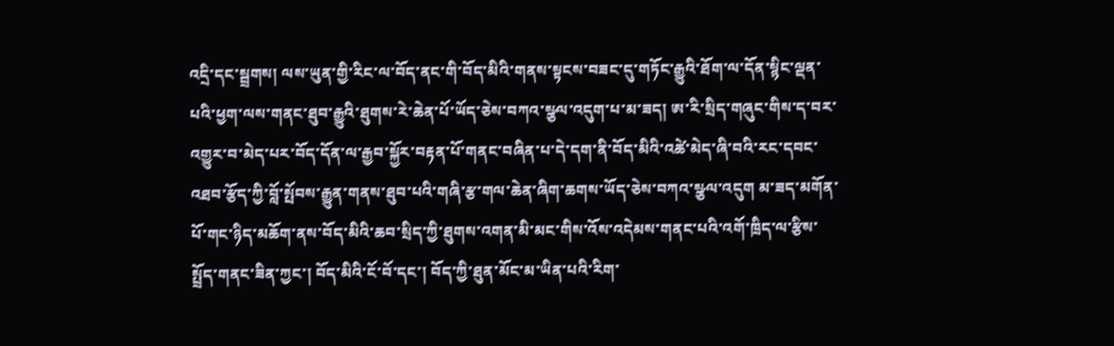འདྲི་དང་སྦྲགས། ལས་ཡུན་གྱི་རིང་ལ་བོད་ནང་གི་བོད་མིའི་གནས་སྟངས་བཟང་དུ་གཏོང་རྒྱུའི་ཐོག་ལ་དོན་སྙིང་ལྡན་པའི་ཕྱག་ལས་གནང་ཐུབ་རྒྱུའི་ཐུགས་རེ་ཆེན་པོ་ཡོད་ཅེས་བཀའ་སྩལ་འདུག་པ་མ་ཟད། ཨ་རི་སྲིད་གཞུང་གིས་ད་བར་འགྱུར་བ་མེད་པར་བོད་དོན་ལ་རྒྱབ་སྐྱོར་བརྟན་པོ་གནང་བཞིན་པ་དེ་དག་ནི་བོད་མིའི་འཚེ་མེད་ཞི་བའི་རང་དབང་འཐབ་རྩོད་ཀྱི་བློ་སྤོབས་རྒྱུན་གནས་ཐུབ་པའི་གཞི་རྩ་གལ་ཆེན་ཞིག་ཆགས་ཡོད་ཅེས་བཀའ་སྩལ་འདུག མ་ཟད་མགོན་པོ་གང་ཉིད་མཆོག་ནས་བོད་མིའི་ཆབ་སྲིད་ཀྱི་ཐུགས་འགན་མི་མང་གིས་འོས་འདེམས་གནང་པའི་འགོ་ཁྲིད་ལ་རྩིས་སྤྲོད་གནང་ཟིན་ཀྱང་། བོད་མིའི་ངོ་བོ་དང་། བོད་ཀྱི་ཐུན་མོང་མ་ཡིན་པའི་རིག་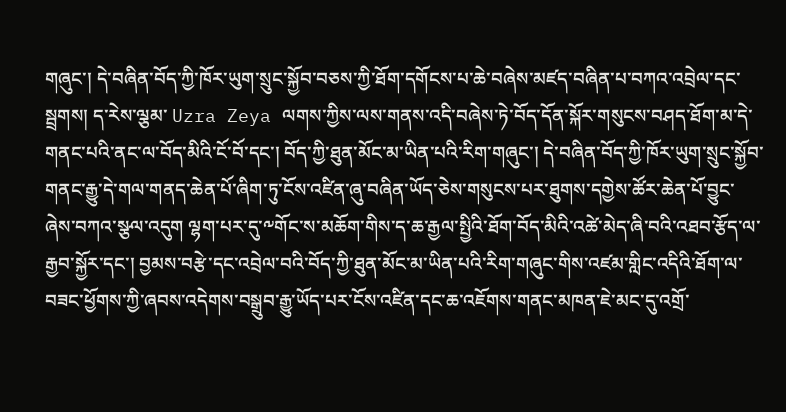གཞུང་། དེ་བཞིན་བོད་ཀྱི་ཁོར་ཡུག་སྲུང་སྐྱོབ་བཅས་ཀྱི་ཐོག་དགོངས་པ་ཆེ་བཞེས་མཛད་བཞིན་པ་བཀའ་འབྲེལ་དང་སྦྲགས། ད་རེས་ལྕམ་ Uzra Zeya ལགས་ཀྱིས་ལས་གནས་འདི་བཞེས་ཏེ་བོད་དོན་སྐོར་གསུངས་བཤད་ཐོག་མ་དེ་གནང་པའི་ནང་ལ་བོད་མིའི་ངོ་བོ་དང་། བོད་ཀྱི་ཐུན་མོང་མ་ཡིན་པའི་རིག་གཞུང་། དེ་བཞིན་བོད་ཀྱི་ཁོར་ཡུག་སྲུང་སྐྱོབ་གནང་རྒྱུ་དེ་གལ་གནད་ཆེན་པོ་ཞིག་ཏུ་ངོས་འཛིན་ཞུ་བཞིན་ཡོད་ཅེས་གསུངས་པར་ཐུགས་དགྱེས་ཚོར་ཆེན་པོ་བྱུང་ཞེས་བཀའ་སྩལ་འདུག ལྷག་པར་དུ་༸གོང་ས་མཆོག་གིས་ད་ཆ་རྒྱལ་སྤྱིའི་ཐོག་བོད་མིའི་འཚེ་མེད་ཞི་བའི་འཐབ་རྩོད་ལ་རྒྱབ་སྐྱོར་དང་། བྱམས་བརྩེ་དང་འབྲེལ་བའི་བོད་ཀྱི་ཐུན་མོང་མ་ཡིན་པའི་རིག་གཞུང་གིས་འཛམ་གླིང་འདིའི་ཐོག་ལ་བཟང་ཕྱོགས་ཀྱི་ཞབས་འདེགས་བསྒྲུབ་རྒྱུ་ཡོད་པར་ངོས་འཛིན་དང་ཆ་འཇོགས་གནང་མཁན་ཇེ་མང་དུ་འགྲོ་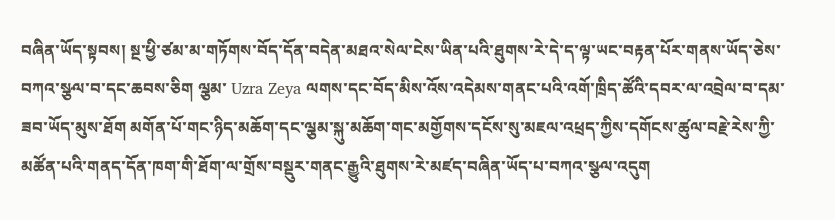བཞིན་ཡོད་སྟབས། སྔ་ཕྱི་ཙམ་མ་གཏོགས་བོད་དོན་བདེན་མཐའ་སེལ་ངེས་ཡིན་པའི་ཐུགས་རེ་དེ་ད་ལྟ་ཡང་བརྟན་པོར་གནས་ཡོད་ཅེས་བཀའ་སྩལ་བ་དང་ཆབས་ཅིག ལྕམ་ Uzra Zeya ལགས་དང་བོད་མིས་འོས་འདེམས་གནང་པའི་འགོ་ཁྲིད་ཚོའི་དབར་ལ་འབྲེལ་བ་དམ་ཟབ་ཡོད་མུས་ཐོག མགོན་པོ་གང་ཉིད་མཆོག་དང་ལྕམ་སྐུ་མཆོག་གང་མགྱོགས་དངོས་སུ་མཇལ་འཕྲད་ཀྱིས་དགོངས་ཚུལ་བརྗེ་རེས་ཀྱི་མཚོན་པའི་གནད་དོན་ཁག་གི་ཐོག་ལ་གྲོས་བསྡུར་གནང་རྒྱུའི་ཐུགས་རེ་མཛད་བཞིན་ཡོད་པ་བཀའ་སྩལ་འདུག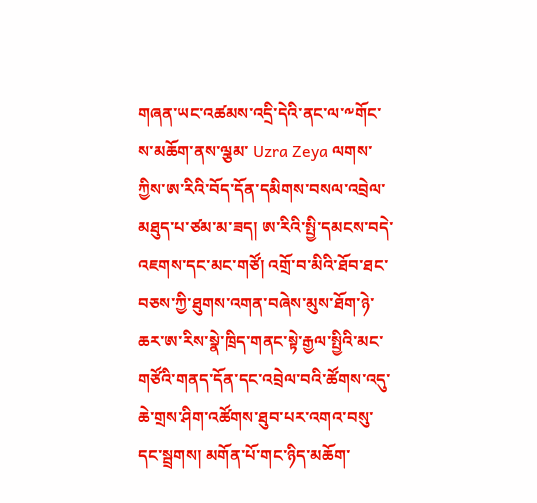གཞན་ཡང་འཚམས་འདྲི་དེའི་ནང་ལ་༸གོང་ས་མཆོག་ནས་ལྕམ་ Uzra Zeya ལགས་ཀྱིས་ཨ་རིའི་བོད་དོན་དམིགས་བསལ་འབྲེལ་མཐུད་པ་ཙམ་མ་ཟད། ཨ་རིའི་སྤྱི་དམངས་བདེ་འཇགས་དང་མང་གཙོ། འགྲོ་བ་མིའི་ཐོབ་ཐང་བཅས་ཀྱི་ཐུགས་འགན་བཞེས་མུས་ཐོག་ཉེ་ཆར་ཨ་རིས་སྣེ་ཁྲིད་གནང་སྟེ་རྒྱལ་སྤྱིའི་མང་གཙོའི་གནད་དོན་དང་འབྲེལ་བའི་ཚོགས་འདུ་ཆེ་གྲས་ཤིག་འཚོགས་ཐུབ་པར་འགའ་བསུ་དང་སྦྲགས། མགོན་པོ་གང་ཉིད་མཆོག་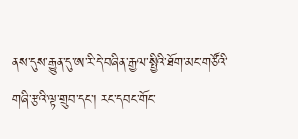ནས་དུས་རྒྱུན་དུ་ཨ་རི་དེ་བཞིན་རྒྱལ་སྤྱིའི་ཐོག་མང་གཙོའི་གཞི་རྩའི་ལྟ་གྲུབ་དང་། རང་དབང་གོང་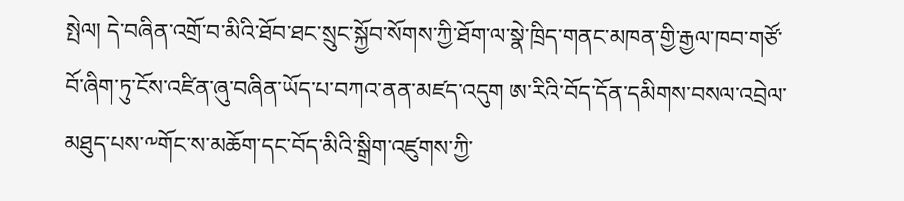སྤེལ། དེ་བཞིན་འགྲོ་བ་མིའི་ཐོབ་ཐང་སྲུང་སྐྱོབ་སོགས་ཀྱི་ཐོག་ལ་སྣེ་ཁྲིད་གནང་མཁན་གྱི་རྒྱལ་ཁབ་གཙོ་བོ་ཞིག་ཏུ་ངོས་འཛིན་ཞུ་བཞིན་ཡོད་པ་བཀའ་ནན་མཛད་འདུག ཨ་རིའི་བོད་དོན་དམིགས་བསལ་འབྲེལ་མཐུད་པས་༸གོང་ས་མཆོག་དང་བོད་མིའི་སྒྲིག་འཛུགས་ཀྱི་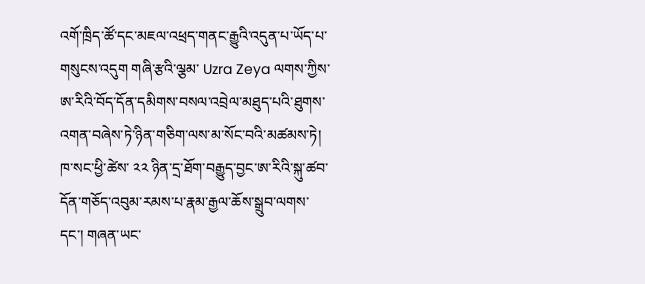འགོ་ཁྲིད་ཚོ་དང་མཇལ་འཕྲད་གནང་རྒྱུའི་འདུན་པ་ཡོད་པ་གསུངས་འདུག གཞི་རྩའི་ལྕམ་ Uzra Zeya ལགས་ཀྱིས་ཨ་རིའི་བོད་དོན་དམིགས་བསལ་འབྲེལ་མཐུད་པའི་ཐུགས་འགན་བཞེས་ཏེ་ཉིན་གཅིག་ལས་མ་སོང་བའི་མཚམས་ཏེ། ཁ་སང་ཕྱི་ཚེས་ ༢༢ ཉིན་དྲ་ཐོག་བརྒྱུད་བྱང་ཨ་རིའི་སྐུ་ཚབ་དོན་གཅོད་འབུམ་རམས་པ་རྣམ་རྒྱལ་ཆོས་སྒྲུབ་ལགས་དང་། གཞན་ཡང་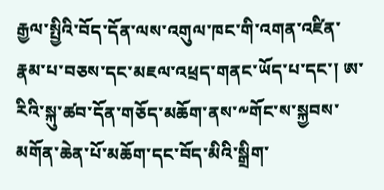རྒྱལ་སྤྱིའི་བོད་དོན་ལས་འགུལ་ཁང་གི་འགན་འཛིན་རྣམ་པ་བཅས་དང་མཇལ་འཕྲད་གནང་ཡོད་པ་དང་། ཨ་རིའི་སྐུ་ཚབ་དོན་གཅོད་མཆོག་ནས་༸གོང་ས་སྐྱབས་མགོན་ཆེན་པོ་མཆོག་དང་བོད་མིའི་སྒྲིག་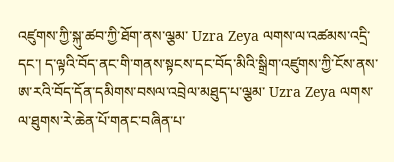འཛུགས་ཀྱི་སྐུ་ཚབ་ཀྱི་ཐོག་ནས་ལྕམ་ Uzra Zeya ལགས་ལ་འཚམས་འདྲི་དང་། ད་ལྟའི་བོད་ནང་གི་གནས་སྟངས་དང་བོད་མིའི་སྒྲིག་འཛུགས་ཀྱི་ངོས་ནས་ཨ་རའི་བོད་དོན་དམིགས་བསལ་འབྲེལ་མཐུད་པ་ལྕམ་ Uzra Zeya ལགས་ལ་ཐུགས་རེ་ཆེན་པོ་གནང་བཞིན་པ་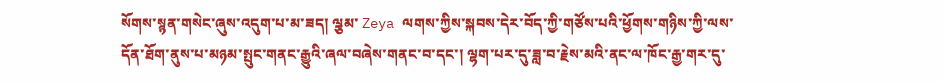སོགས་སྙན་གསེང་ཞུས་འདུག་པ་མ་ཟད། ལྕམ་ Zeya ལགས་ཀྱིས་སྐབས་དེར་བོད་ཀྱི་གཙོས་པའི་ཕྱོགས་གཉིས་ཀྱི་ལས་དོན་ཐོག་ནུས་པ་མཉམ་སྤུང་གནང་རྒྱུའི་ཞལ་བཞེས་གནང་བ་དང་། ལྷག་པར་དུ་ཟླ་བ་རྗེས་མའི་ནང་ལ་ཁོང་རྒྱ་གར་དུ་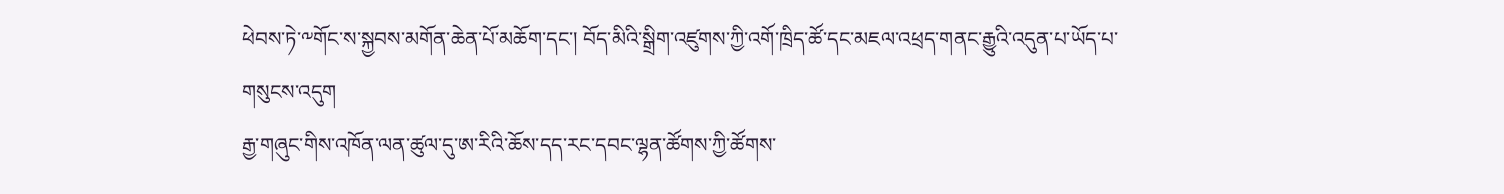ཕེབས་ཏེ་༸གོང་ས་སྐྱབས་མགོན་ཆེན་པོ་མཆོག་དང་། བོད་མིའི་སྒྲིག་འཛུགས་ཀྱི་འགོ་ཁྲིད་ཚོ་དང་མཇལ་འཕྲད་གནང་རྒྱུའི་འདུན་པ་ཡོད་པ་གསུངས་འདུག
རྒྱ་གཞུང་གིས་འཁོན་ལན་ཚུལ་དུ་ཨ་རིའི་ཆོས་དད་རང་དབང་ལྷན་ཚོགས་ཀྱི་ཚོགས་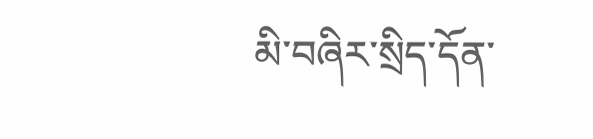མི་བཞིར་སྲིད་དོན་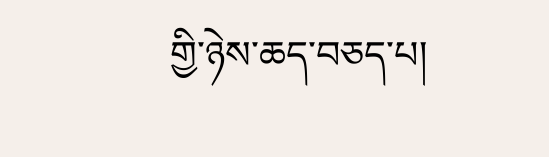གྱི་ཉེས་ཆད་བཅད་པ།